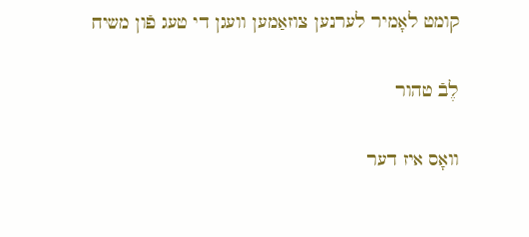קומט לאָמיר לערנען צוזאַמען וועגן די טעג פֿון משיח

לֶבֿ טהור

וואָס איז דער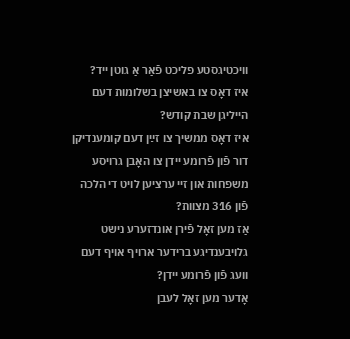וויכטיגסטע פליכט פֿאַר אַ גוטן ייד?
איז דאָס צו באשיצן בשלומות דעם הייליגן שבת קודש?
איז דאָס ממשיך צו זײַן דעם קומענדיקן דור פֿון פֿרומע יידן צו האָבן גרויסע משפחות און זיי ערציען לויט די הלכה פֿון 316 מצוות?
אַז מען זאָל פֿירן אונדזערע נישט גלויבענדיגע ברידער ארויף אויף דעם וועג פֿון פֿרומע יידן?
אָדער מען זאָל לעבן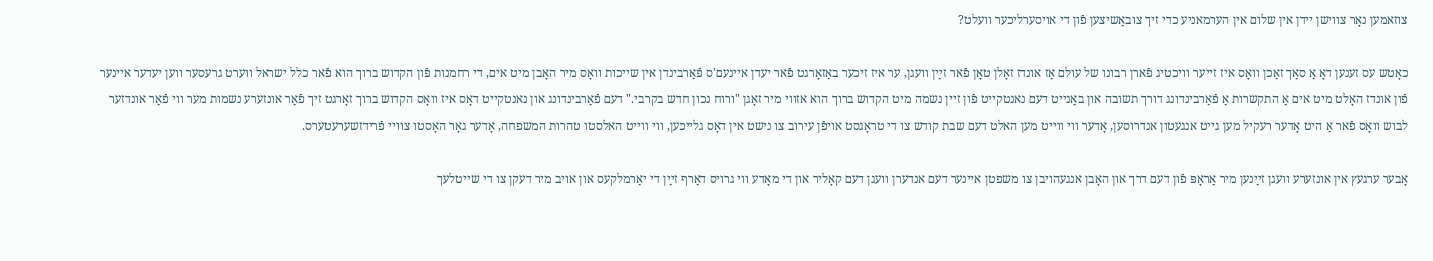צוזאמען נאָר צווישן יידן אין שלום אין הערמאניע כדי זיך צובאַשיצען פֿון די אויסערליכער וועלט?

כאָטש עס זענען דאָ אַ סאַך זאַכן וואָס איז זייער וויכטיג פֿארן רבונו של עולם אַז אונדז זאָלן טאָן פֿאר זײַן וועגן, ער איז זיכער באַזאָרגט פֿאר יעדן איינעם'ס פֿאַרבינדן אין שייכות וואָס מיר האָבן מיט אים, די רחמנות פֿון הקדוש ברוך הוא פֿאר כלל ישראל ווערט גרעסער ווען יעדער איינער פֿון אונדז האָלט מיט אים אַ התקשרות אַ פֿאַרבינדונג דורך תשובה און באַנייט דעם נאנטקייט פֿון זיין נשמה מיט הקדוש ברוך הוא אזווי מיר זאָגן "ורוח נכון חדש בקרבי." דעם פֿאַרבינדונג און נאנטקייט דאָס איז וואָס הקדוש ברוך זאָרגט זיך פֿאַר אונזערע נשמות מער ווי פֿאַר אונדזער לבוש וואָס פֿאר אַ היט אָדער רעקיל מען גייט אנגעטון אנדרוסען, אָדער ווי ווייט מען האלט דעם שבת קודש צו די טראָגסט אויפֿן עירוב צו נישט אין דאָס גלייכען, ווי ווייט האלסטו טהרות המשפחה, אָדער גאָר האָסטו צוויי פֿרידזשערעטערס.

אָבער ערגעץ אין אונזערע וועגן זײַנען מיר אַראָפּ פֿון דעם דרך און האָבן אנגעהויבן צו משפטן איינער דעם אנדערן וועגן דעם קאָליר און די מאָדע ווי גרויס דאַרף זײַן די יאַרמלקעס און אויב מיר דעקן צו די שייטלעך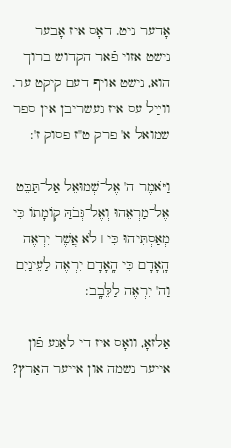אָדער ניט. דאָס איז אָבער נישט אזוי פֿאר הקדוש ברוך הוא, נישט אויף דעם קיקט ער. ווײַל עס איז געשריבן אין ספר שמואל א' פרק ט"ז פסוק ז':

וַיֹּאמֶר ה' אֶל־שְׁמוּאֵל אַל־תַּבֵּט אֶל־מַרְאֵהוּ וְאֶל־גְּבֹהַּ קֽוֹמָתוֹ כִּי מְאַסְתִּיהוּ כִּי ׀ לֹא אֲשֶׁר יִרְאֶה הָֽאָדָם כִּי הָֽאָדָם יִרְאֶה לַעֵינַיִם וַה' יִרְאֶה לַלֵּבָֽב:

אַלזאָ, וואָס איז די לאַגע פֿון אייער נשמה און אייער האַרץ?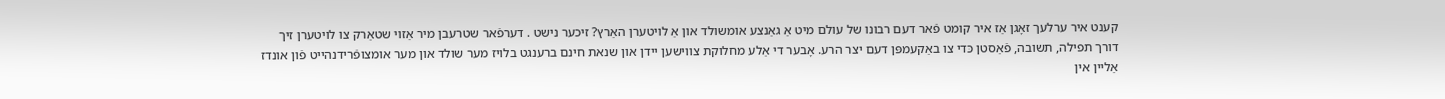קענט איר ערלעך זאָגן אַז איר קומט פֿאר דעם רבונו של עולם מיט אַ גאַנצע אומשולד און אַ לויטערן האַרץ? זיכער נישט . דערפֿאר שטרעבן מיר אַזוי שטאַרק צו לויטערן זיך דורך תפילה, תשובה, פֿאַסטן כּדי צו באַקעמפּן דעם יצר הרע. אָבער די אַלע מחלוקת צווישען יידן און שנאת חינם ברענגט בלויז מער שולד און מער אומצופֿרידנהייט פֿון אונדז אַליין אין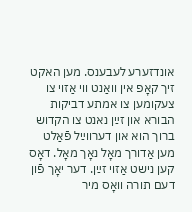אונדזערע לעבענס. מען האקט זיך קאָפ אין וואַנט ווי אַזוי צו צעקומען צו אמתע דביקות הבורא און זײַן נאנט צו הקדוש ברוך הוא און דערווײַל פֿאַלט מען אַדורך מאָל נאָך מאָל. דאָס קען נישט אַזוי זײַן. דער יאָך פֿון דעם תורה וואָס מיר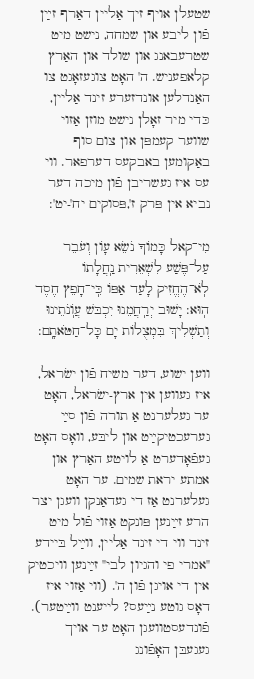שטעלן אויף זיך אַליין דאַרף זײַן פֿון ליבע און שמחה, נישט מיט שטרעבאנג און שולד און האַרץ קלאפעניש. ה' האָט צוגעזאָגט צו האַנדלען אונדזערע זינד אַליין, כּדי מיר זאָלן נישט מוזן אַזוי שווער קעמפּן און צום סוף באַקומען באבקעס דערפאר. ווי עס איז געשריבן פֿון מיכה דער נביא אין פּרק ז',פּסוקים יח'-יט':

מִי־קאל כָּמוֹךָ נֹשֵׂא עָוֹן וְעֹבֵר עַל־פֶּשַׁע לִשְׁאֵרִית נַֽחֲלָתוֹ לֹֽא־הֶחֱזִיק לָעַד אַפּוֹ כִּֽי־חָפֵץ חֶסֶד הֽוּא: יָשׁוּב יְרַֽחֲמֵנוּ יִכְבּשׁ עֲוֹֽנֹתֵינוּ וְתַשְׁלִיךְ בִּמְצֻלוֹת יָם כָּל־חַטֹּאתָֽם:

ווען ישוע, דער משיח פֿון ישׂראל, איז געווען אין ארץ-ישׂראל, האָט ער געלערנט אַ תורה פֿון סײַ גערעכטיקײַט און ליבּע, וואָס האָט געפֿאָדערט אַ לויטע האַרץ און אמתע יראת שמים. ער האָט געלערנט אַז די געדאַנקן וועגן יצר הרע זײַנען פּונקט אַזוי פֿול מיט זינד ווי די זינד אַליין, ווײַל בּיידע "אמרי פי והגיון לבי" זײַנען וויכטיק אין די אויגן פֿון ה'. (ווי אַזוי איז דאָס גוטע נײַעס? לייענט ווײַטער). פֿונדעסטוועגן האָט ער אויך געגעבּן האָפֿונג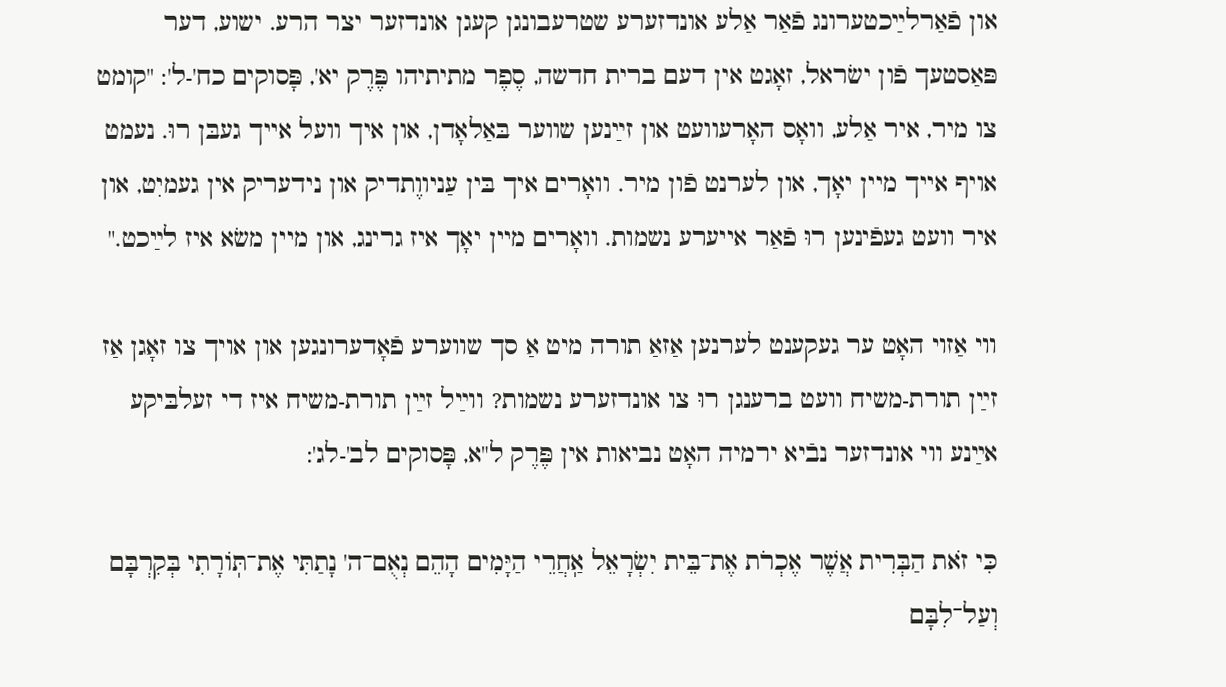און פֿאַרלײַכטערונג פֿאַר אַלע אונדזערע שטרעבונגן קעגן אונדזער יצר הרע. ישוע, דער פּאַסטעך פֿון ישׂראל, זאָגט אין דעם ברית חדשה, סֶפֶר מתיתיהו פֶּרֶק יא', פָּסוקים כח'-ל': "קומט צו מיר, איר אַלע, וואָס האָרעוועט און זײַנען שווער בּאַלאָדן, און איך וועל אייך געבּן רוּ. נעמט אויף אייך מיין יאָך, און לערנט פֿון מיר. וואָרים איך בּין עַניווֶתדיק און נידעריק אין געמיִט, און איר וועט געפֿינען רוּ פֿאַר אייערע נשמות. וואָרים מיין יאָך איז גרינג, און מיין משׂא איז לײַכט."

ווי אַזוי האָט ער געקענט לערנען אַזאַ תורה מיט אַ סך שווערע פֿאָדערונגען און אויך צו זאָגן אַז זײַן תורת-משיח וועט ברענגן רוּ צו אונדזערע נשמות? ווײַל זײַן תורת-משיח איז די זעלבּיקע אײַנע ווי אונדזער נבֿיא ירמיה האָט נביאות אין פֶּרֶק ל"א, פָּסוקים לב'-לג':

כִּי זֹאת הַבְּרִית אֲשֶׁר אֶכְרֹת אֶת־בֵּית יִשְׂרָאֵל אַֽחֲרֵי הַיָּמִים הָהֵם נְאֻם־ה' נָתַתִּי אֶת־תּֽוֹרָתִי בְּקִרְבָּם וְעַל־לִבָּם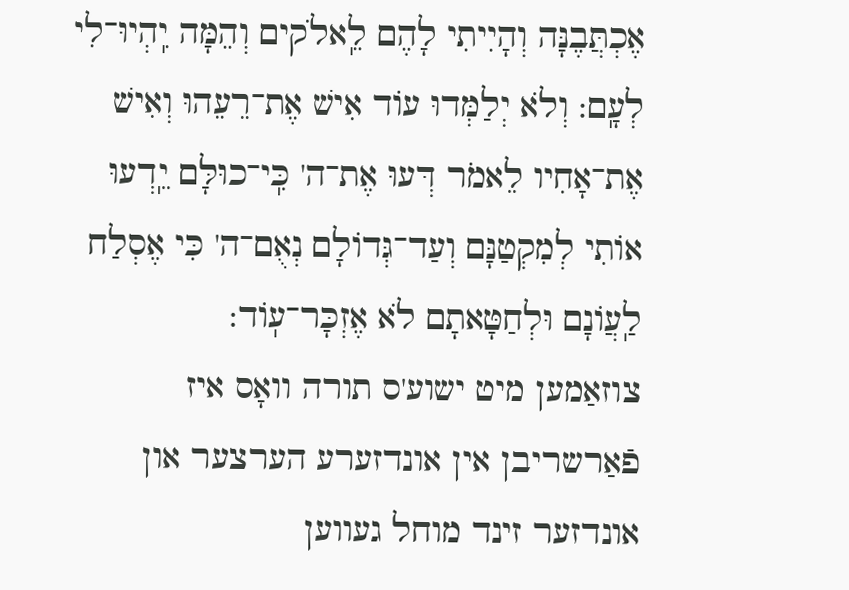אֶכְתֲּבֶנָּה וְהָיִיתִי לָהֶם לֵֽאלֹקים וְהֵמָּה יִֽהְיוּ־לִי לְעָֽם: וְלֹא יְלַמְּדוּ עוֹד אִישׁ אֶת־רֵעֵהוּ וְאִישׁ אֶת־אָחִיו לֵאמֹר דְּעוּ אֶת־ה' כִּֽי־כוּלָּם יֵֽדְעוּ אוֹתִי לְמִקְטַנָּם וְעַד־גְּדוֹלָם נְאֻם־ה' כִּי אֶסְלַח לַֽעֲוֹנָם וּלְחַטָּאתָם לֹא אֶזְכָּר־עֽוֹד:
צוזאַמען מיט ישוע'ס תורה וואָס איז פֿאַרשריבן אין אונדזערע הערצער און אונדזער זינד מוחל געווען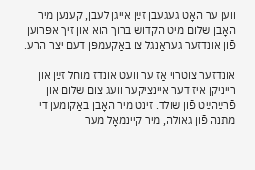ווען ער האָט געגעבן זײַן אייגן לעבן, קענען מיר האָבן שלום מיט הקדוש ברוך הוא און זיך אפּרוען פֿון אונדזער געראַנגל צו באַקעמפּן דעם יצר הרע.

אונדזער צוטרוי אַז ער וועט אונדז מוחל זײַן און רייניקן איז דער איינציקער וועג צום שלום און פֿרײַהײַט פֿון שולד. זינט מיר האָבן באַקומען די מתנה פֿון גאולה, מיר קיינמאָל מער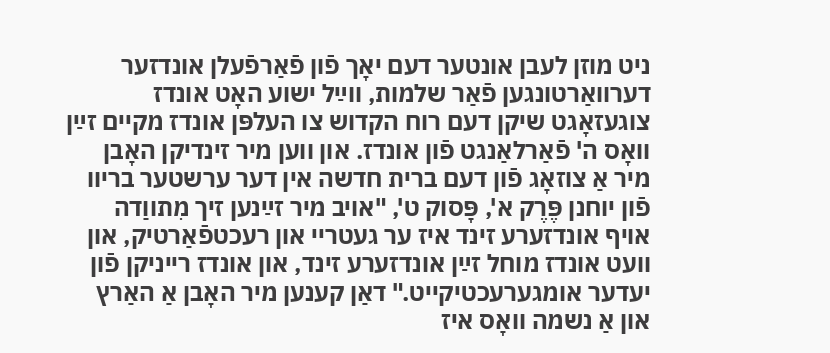ניט מוזן לעבן אונטער דעם יאָך פֿון פֿאַרפֿעלן אונדזער דערוואַרטונגען פֿאַר שלמות, ווײַל ישוע האָט אונדז צוגעזאָגט שיקן דעם רוח הקדוש צו העלפּן אונדז מקיים זײַן וואָס ה' פֿאַרלאַנגט פֿון אונדז. און ווען מיר זינדיקן האָבן מיר אַ צוזאָג פֿון דעם ברית חדשה אין דער ערשטער בריוו פֿון יוחנן פֶּרֶק א', פָּסוק ט', "אויב מיר זײַנען זיך מִתווַדה אויף אונדזערע זינד איז ער געטריי און רעכטפֿאַרטיק, און וועט אונדז מוחל זײַן אונדזערע זינד, און אונדז רייניקן פֿון יעדער אומגערעכטיקייט." דאַן קענען מיר האָבן אַ האַרץ און אַ נשמה וואָס איז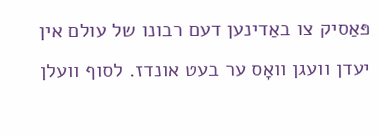פּאַסיק צו באַדינען דעם רבונו של עולם אין יעדן וועגן וואָס ער בעט אונדז. לסוף וועלן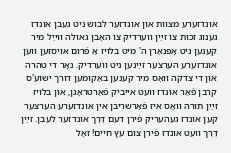אונדזערע מצוות און אונדזער לבוש ניט געבן אונדז גענוג זכות צו זײַן ווערדיק צו האָבן גאולה ווײַל מיר קענען ניט אָפּנאַרן ה' מיט בלויז אַ פֿרום אויסזען ווען אונדזערע הערצער זײַנען ניט ווערדיק. נאָר די טהרה און די צדקה וואָס מיר קענען באַקומען דורך ישוע'ס קרבן פֿאַר אונדז וועט אייביק פֿאַרטראָגן, און בלויז זײַן תורה וואָס איז פֿאַרשריבן אין אונדזערע הערצער קען אונדז געהעריק פֿירן דעם דֶרֶך אונדזער לעבן. זײַן דֶרֶך וועט אונדז פֿירן צום עץ חיים! זאָל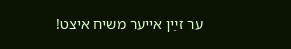ער זײַן אייער משיח איצט!